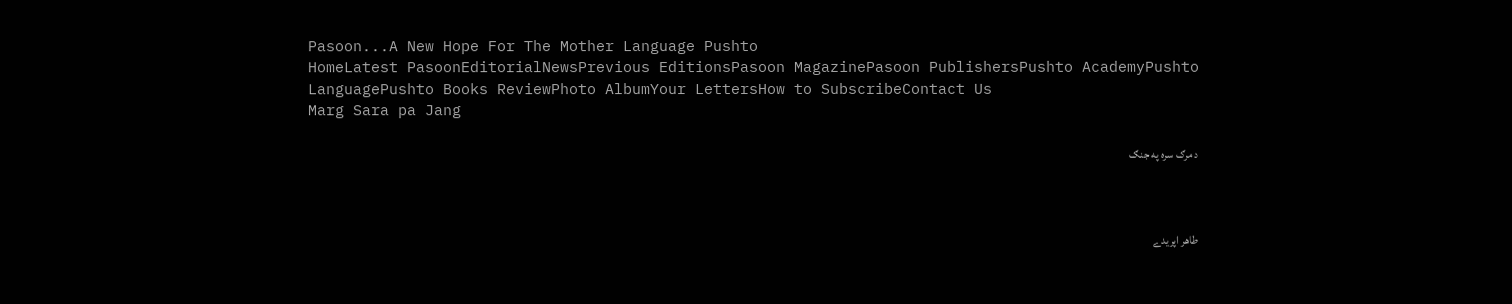Pasoon...A New Hope For The Mother Language Pushto
HomeLatest PasoonEditorialNewsPrevious EditionsPasoon MagazinePasoon PublishersPushto AcademyPushto LanguagePushto Books ReviewPhoto AlbumYour LettersHow to SubscribeContact Us
Marg Sara pa Jang

د مرګ سره په جنګ



طاهر اپريدے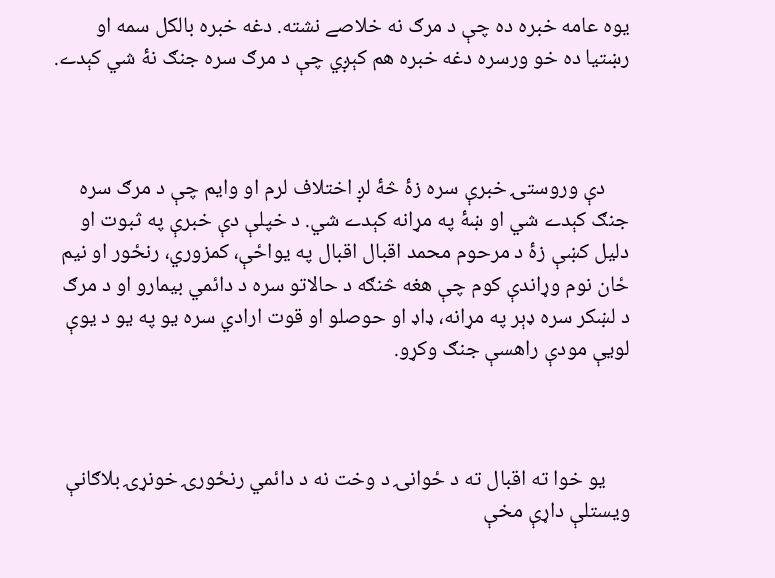يوه عامه خبره ده چې د مرګ نه خلاصے نشته. دغه خبره بالکل سمه او رښتيا ده خو ورسره دغه خبره هم کېږي چې د مرګ سره جنګ نۀ شي کېدے.



     دې وروستۍ خبرې سره زۀ څۀ لږ اختلاف لرم او وايم چې د مرګ سره جنګ کېدے شي او ښۀ په مړانه کېدے شي. د خپلې دې خبرې په ثبوت او دليل کښې زۀ د مرحوم محمد اقبال اقبال په يواځې، کمزوري، رنځور او نيم ځان نوم وړاندې کوم چې هغه څنګه د حالاتو سره د دائمي بيمارو او د مرګ د لښکر سره ډېر په مړانه، ډاډ او حوصلو او قوت ارادي سره يو په يو د يوې لويې مودې راهسې جنګ وکړو.



     يو خوا ته اقبال ته د ځوانۍ د وخت نه د دائمي رنځورۍ خونړۍ بلاګانې ويستلې داړې مخې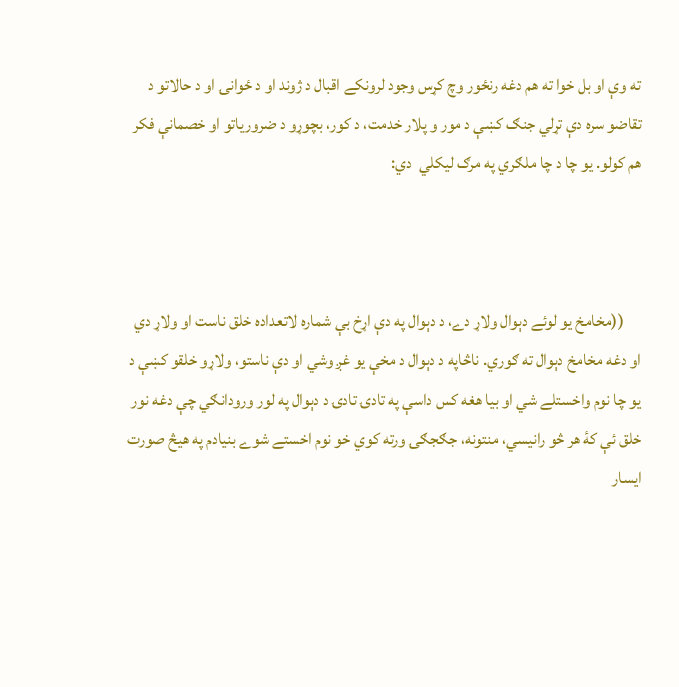ته وې او بل خوا ته هم دغه رنځور وچ کړس وجود لرونکے اقبال د ژوند او د ځوانۍ او د حالاتو د تقاضو سره دې تړلي جنګ کښې د مور و پلار خدمت، د کور، بچوړو د ضرورياتو او خصمانې فکر هم کولو. يو چا د چا ملګري په مرګ ليکلي  دي:



     ((مخامخ يو لوئے دېوال ولاړ دے، د دېوال په دې اړخ بې شماره لاتعداده خلق ناست او ولاړ دي او دغه مخامخ دېوال ته ګوري. ناڅاپه د دېوال د مخې يو غږ وشي او دې ناستو، ولاړو خلقو کښې د يو چا نوم واخستلے شي او بيا هغه کس داسې په تادۍ تادۍ د دېوال په لور ورودانګي چې دغه نور خلق ئې کۀ هر څو رانيسي، منتونه، جګجګۍ ورته کوي خو نوم اخستے شوے بنيادم په هيڅ صورت ايسار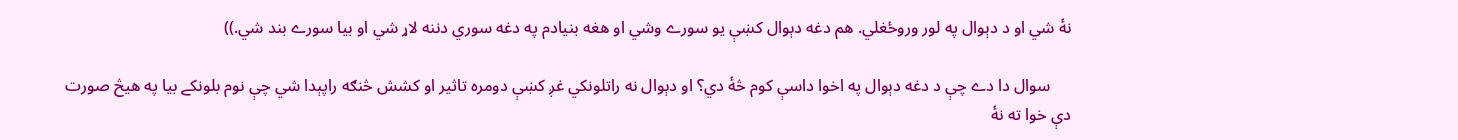نۀ شي او د دېوال په لور وروځغلي. هم دغه دېوال کښې يو سورے وشي او هغه بنيادم په دغه سوري دننه لاړ شي او بيا سورے بند شي.))

     سوال دا دے چې د دغه دېوال په اخوا داسې کوم څۀ دي؟ او دېوال نه راتلونکي غږ کښې دومره تاثير او کشش څنګه راپېدا شي چې نوم بلونکے بيا په هيڅ صورت دې خوا ته نۀ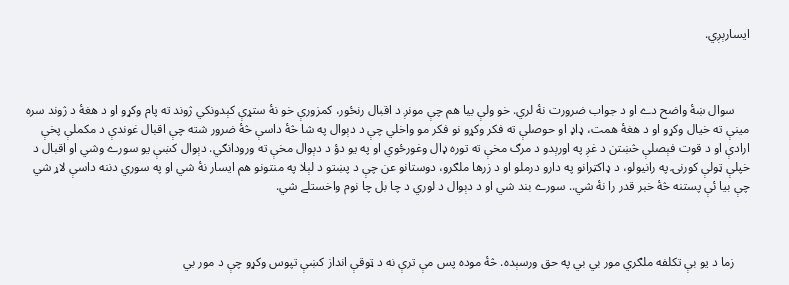ايسارېږي.



     سوال ښۀ واضح دے او د جواب ضرورت نۀ لري. خو ولې بيا هم چې مونږ د اقبال رنځور، کمزورې خو نۀ ستړې کېدونکي ژوند ته پام وکړو او د هغۀ د ژوند سره مينې ته خيال وکړو او د هغۀ همت، ډاډ او حوصلې ته فکر وکړو نو فکر مو واخلي چې د دېوال په شا څۀ داسې څۀ ضرور شته چې اقبال غوندې د مکملې پخې ارادې او د قوت فېصلې څښتن د غږ په اورېدو د مرګ مخې ته توره ډال وغورځوي او په يو دؤ د دېوال مخې ته ورودانګي. دېوال کښې يو سورے وشي او اقبال د خپلې ټولې کورنۍ په رانيولو، د ډاکټرانو په دارو درملو او د زرها ملګرو، دوستانو عن چې د پښتو د لېلا په منتونو هم ايسار نۀ شي او په سوري دننه داسې لاړ شي چې بيا ئې پستنه څۀ خبر قدر را نۀ شي.. سورے بند شي او د دېوال د لوري د چا بل چا نوم واخستلے شي.



     زما د يو بې تکلفه ملګري مور بي بي په حق ورسېده. څۀ موده پس مې ترې نه د ټوقې انداز کښې تپوس وکړو چې د مور بي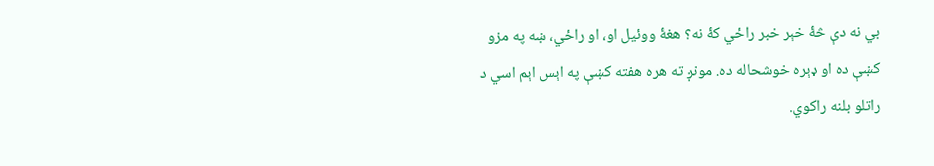بي نه دې څۀ خېر خبر راځي کۀ نه؟ هغۀ ووئيل او، او راځي، ښه په مزو کښې ده او ډېره خوشحاله ده. مونږ ته هره هفته کښې په اېس اېم اسي د راتلو بلنه راکوي.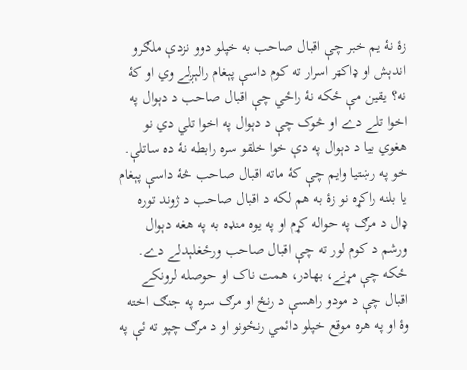زۀ نۀ يم خبر چې اقبال صاحب به خپلو دوو نزدې ملګرو اندېش او ډاکټر اسرار ته کوم داسې پېغام رالېږلے وي او کۀ نه؟ يقين مې ځکه نۀ راځي چې اقبال صاحب د دېوال په اخوا تلے دے او څوک چې د دېوال په اخوا تلي دي نو هغوي بيا د دېوال په دې خوا خلقو سره رابطه نۀ ده ساتلې. خو په رښتيا وايم چې کۀ ماته اقبال صاحب څۀ داسې پېغام يا بلنه راکړه نو زۀ به هم لکه د اقبال صاحب د ژوند توره ډال د مرګ په حواله کړم او په يوه منډه به په هغه دېوال ورشم د کوم لور ته چې اقبال صاحب ورځغلېدلے دے. ځکه چې مړنے، بهادر، همت ناک او حوصله لرونکے اقبال چې د مودو راهسې د رنځ او مرګ سره په جنګ اخته وۀ او په هره موقع خپلو دائمي رنځونو او د مرګ چپو ته ئې په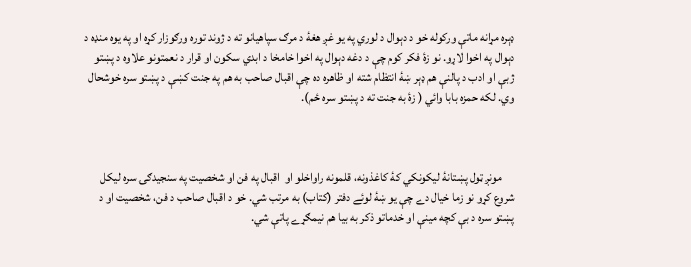ډېره مړانه ماتې ورکوله خو د دېوال د لوري په يو غږ هغۀ د مرګ سپاهيانو ته د ژوند توره ورګوزار کړه او په يوه منډه د دېوال په اخوا لاړو. نو زۀ فکر کوم چې د دغه دېوال په اخوا خامخا د ابدي سکون او قرار د نعمتونو علاوه د پښتو ژبې او ادب د پالنې هم ډېر ښۀ انتظام شته او ظاهره ده چې اقبال صاحب به هم په جنت کښې د پښتو سره خوشحال وي. لکه حمزه بابا وائي ( زۀ به جنت ته د پښتو سره ځم).



     مونږ ټول پښتانۀ ليکونکي کۀ کاغذونه، قلمونه راواخلو او  اقبال په فن او شخصيت په سنجيدګۍ سره ليکل شروع کړو نو زما خيال دے چې يو ښۀ لوئے دفتر (کتاب) به مرتب شي. خو د اقبال صاحب د فن، شخصيت او د پښتو سره د بې کچه مينې او خدماتو ذکر به بيا هم نيمګړے پاتې شي.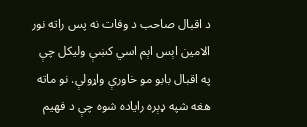د اقبال صاحب د وفات نه پس راته نور الامين اېس اېم اسي کښې وليکل چې په اقبال بابو مو خاورې واړولې. نو ماته هغه شپه ډېره راياده شوه چې د فهيم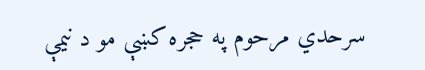سرحدي مرحوم په حجره کښې مو د نيمې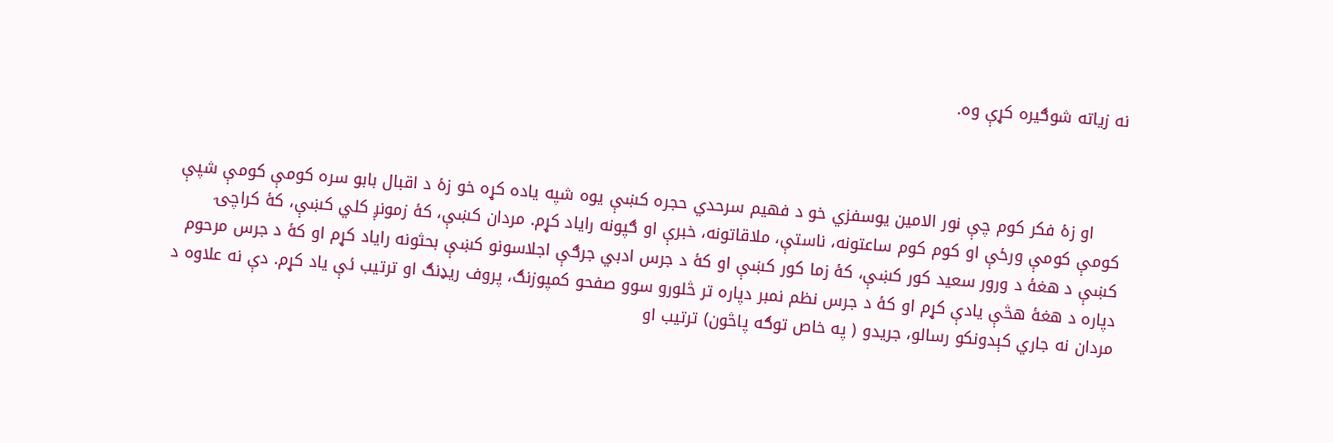نه زياته شوګيره کړې وه.



     او زۀ فکر کوم چې نور الامين يوسفزي خو د فهيم سرحدي حجره کښې يوه شپه ياده کړه خو زۀ د اقبال بابو سره کومې کومې شپې کومې کومې ورځې او کوم کوم ساعتونه، ناستې، ملاقاتونه، خبرې او ګپونه راياد کړم. مردان کښې، کۀ زمونږ کلي کښې، کۀ کراچۍ کښې د هغۀ د ورور سعيد کور کښې، کۀ زما کور کښې او کۀ د جرس ادبي جرګې اجلاسونو کښې بحثونه راياد کړم او کۀ د جرس مرحوم دپاره د هغۀ هڅې يادې کړم او کۀ د جرس نظم نمبر دپاره تر څلورو سوو صفحو کمپوزنګ، پروف ريډنګ او ترتيب ئې ياد کړم. دې نه علاوه د مردان نه جاري کېدونکو رسالو، جريدو ( په خاص توګه پاڅون) ترتيب او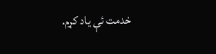خدمت ئې ياد کړم.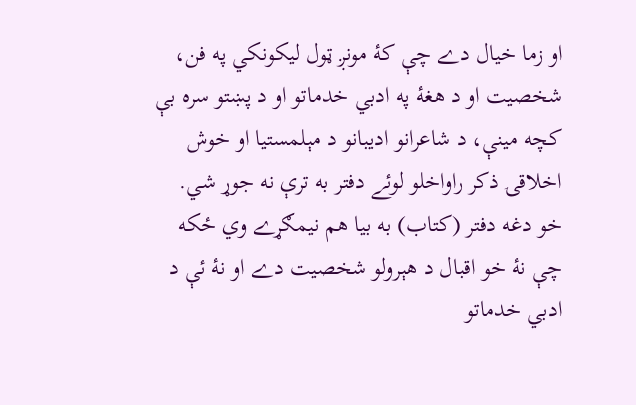او زما خيال دے چې کۀ مونږ ټول ليکونکي په فن، شخصيت او د هغۀ په ادبي خدماتو او د پښتو سره بې کچه مينې، د شاعرانو اديبانو د مېلمستيا او خوش اخلاقۍ ذکر راواخلو لوئے دفتر به ترې نه جوړ شي. خو دغه دفتر (کتاب) به بيا هم نيمګړے وي ځکه چې نۀ خو اقبال د هېرولو شخصيت دے او نۀ ئې د ادبي خدماتو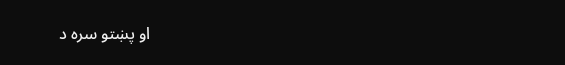او پښتو سره د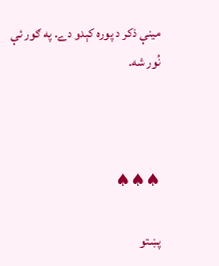مينې ذکر د پوره کېدو دے. په ګور ئې نُور شه.



♠♠♠

پښتو